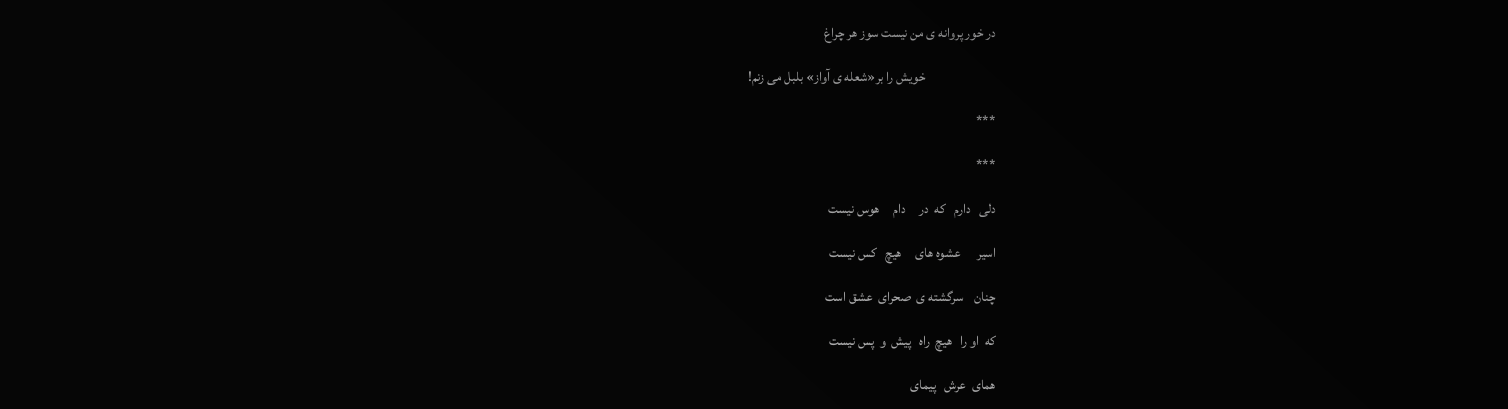در خور پروانه ی من نیست سوز هر چراغ

                          خویش را بر«شعله ی آواز» بلبل می زنم!

***

***

دلی   دارم   که  در     دام     هوس نیست

اسیر      عشوه های     هیچ   کس نیست

چنان    سرگشته ی  صحرای  عشق است

که  او را   هیچ  راه   پیش  و  پس نیست

همای  عرش   پیمای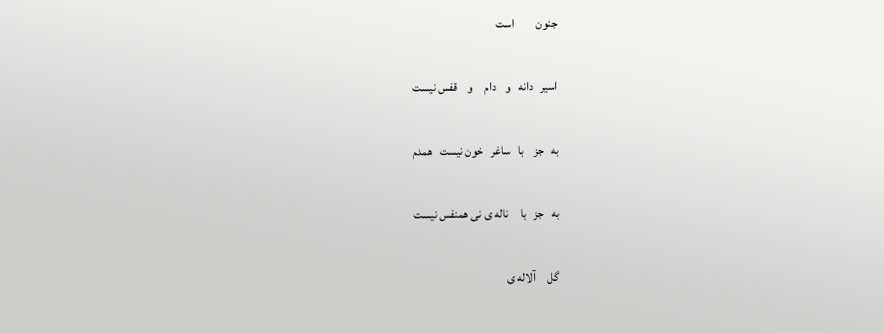جنون         است

اسیر   دانه   و    دام     و    قفس نیست

به   جز    با   ساغر   خون نیست   همدم

به   جز   با     ناله ی نی همنفس نیست

گل     آلاله ی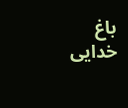باغ               خدایی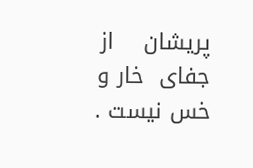پریشان    از   جفای  خار و  خس نیست .